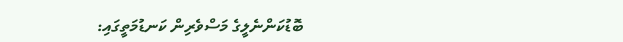ބޮޑުކަންނެލީގެ މަސްވެރިން ކަނޑުމަތީގައި: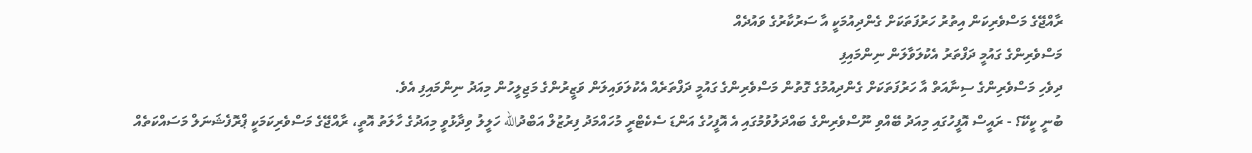ރާއްޖޭގެ މަސްވެރިކަން އިތުރު ހަރުފަތަކަށް ގެންދިއުމަކީ އާ ސަރުކާރުގެ ވައުދެއް
މަސްވެރިންގެ ގައުމީ ދަފްތަރު އެކުލަވާލަން ނިންމައިފި
ދިވެހި މަސްވެރިންގެ ސިނާއަތް އާ ހަރުފަތަކަށް ގެންދިއުމުގެ ގޮތުން މަސްވެރިންގެ ގައުމީ ދަފްތަރެއް އެކުލަވައިލަން ވަޒީރުންގެ މަޖިލީހުން މިއަދު ނިންމައިފި އެވެ.
ބުނީ ކީކޭ؟ - ރައީސް އޮފީހުގައި މިއަދު ބޭއްވި ނޫސްވެރިންގެ ބައްދަލުވުމުގައި އެ އޮފީހުގެ އަންޑަ ސެކެޓްރީ މުހައްމަދު ފިރުޒުލް އަބްދުالله ހަލީލު ވިދާޅުވީ މިއަދުގެ ހާލަތު އޮތީ، ރާއްޖޭގެ މަސްވެރިކަމަކީ ޕްރޮފެޝަނަލް މަސައްކަތެއް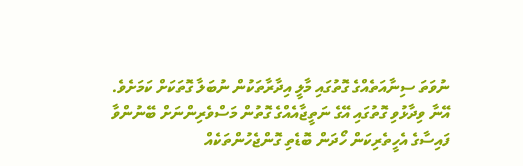ނުވަތަ ސިނާއަތެއްގެ ގޮތުގައި މާލީ އިދާރާތަކުން ނުބަލާ ގޮތަކަށް ކަމަށެވެ.
އޭނާ ވިދާޅުވި ގޮތުގައި އޭގެ ނަތީޖާއެއްގެ ގޮތުން މަސްވެރިންނަށް ބޭނުންވާ ފައިސާގެ އެހީތެރިކަން ހޯދަން ބޮޑެތި ގޮންޖެހުންތަކެއް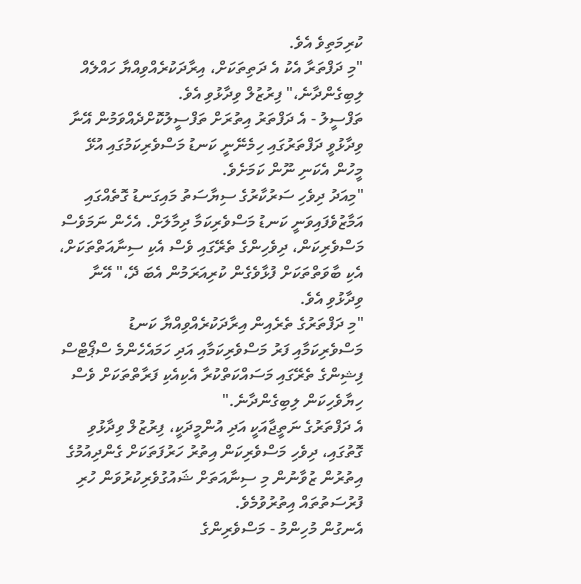ކުރިމަތިވެ އެވެ.
"މި ދަފްތަރާ އެކު އެ ދަތިތަކަށް، އިރާދަކުރެއްވިއްޔާ ހައްލެއް ލިބިގެންދާނެ،" ފިރުޒުލް ވިދާޅުވި އެވެ.
ތަފްސީލު - އެ ދަފްތަރު އިތުރަށް ތަފްސީލުކޮށްދެއްވަމުން އޭނާ ވިދާޅުވީ ދަފްތަރުގައި ހިމެނޭނީ ކަނޑު މަސްވެރިކަމުގައި އުޅޭ މީހުން އެކަނި ނޫން ކަމަށެވެ.
"މިއަދު ދިވެހި ސަރުކާރުގެ ސިޔާސަތު މައިގަނޑު ގޮތެއްގައި އަމާޒުވެފައިވަނީ ކަނޑު މަސްވެރިކަމާ ދިމާލަށް. އެހެން ނަމަވެސް މަސްވެރިކަން، ދިވެހިންގެ ތެރޭގައި ވެސް އެކި ސިނާއަތްތަކަށް، އެކި ބާވަތްތަކަށް ފުޅާވެގެން ކުރިއަރަމުން އެބަ ދޭ،" އޭނާ ވިދާޅުވި އެވެ.
"މި ދަފްތަރުގެ ތެރެއިން އިރާދަކުރެއްވިއްޔާ ކަނޑު މަސްވެރިކަމާއި ފަރު މަސްވެރިކަމާއި އަދި ހަމައެހެންމެ ސްޕޯޓްސް ފިޝިންގެ ތެރޭގައި މަސައްކަތްކުރާ އެކިއެކި ފަރާތްތަކަށް ވެސް ހިޔާވެހިކަން ލިބިގެންދާނެ."
އެ ދަފްތަރުގެ ނަތީޖާއަކީ އަދި އުންމީދަކީ، ފިރުޒުލް ވިދާޅުވި ގޮތުގައި، ދިވެހި މަސްވެރިކަން އިތުރު ހަރުފަތަކަށް ގެންދިއުމުގެ އިތުރުން ޒުވާނުން މި ސިނާއަތަށް ޝައުގުވެރިކުރުވަން ހުރި ފުރުސަތުތައް އިތުރުވުމެވެ.
އެނގުން މުހިންމު - މަސްވެރިންގެ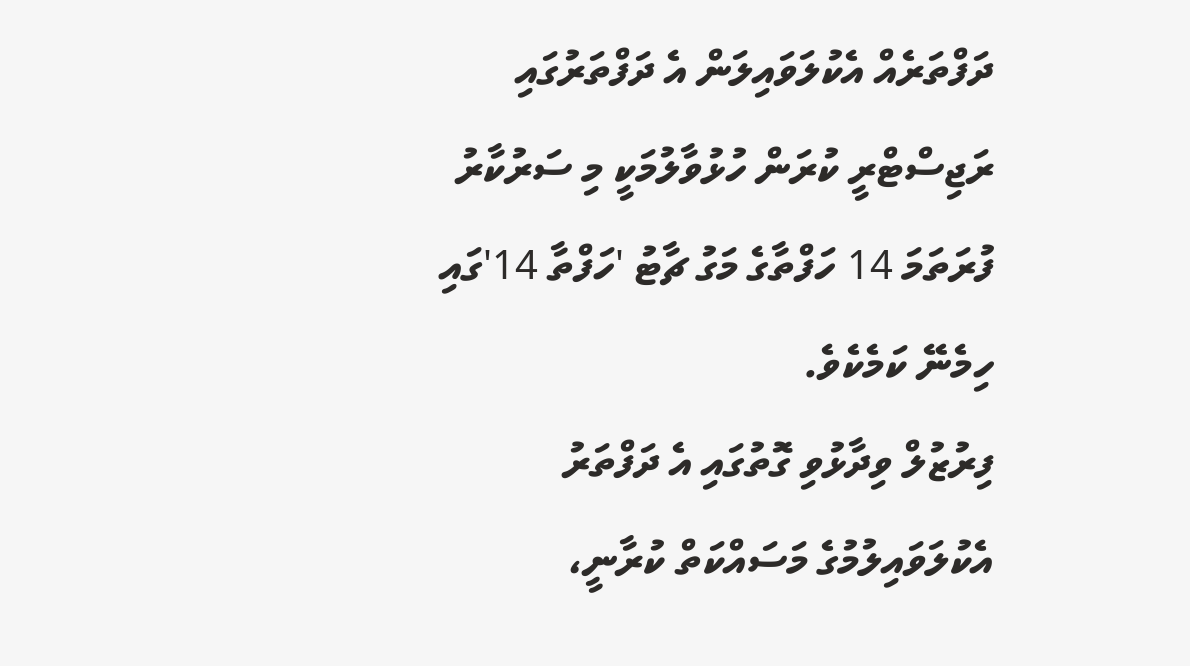ދަފްތަރެއް އެކުލަވައިލަން އެ ދަފްތަރުގައި ރަޖިސްޓްރީ ކުރަން ހުޅުވާލުމަކީ މި ސަރުކާރު ފުރަތަމަ 14 ހަފްތާގެ މަގު ޗާޓު 'ހަފްތާ 14'ގައި ހިމެނޭ ކަމެކެވެ.
ފިރުޒުލް ވިދާޅުވި ގޮތުގައި އެ ދަފްތަރު އެކުލަވައިލުމުގެ މަސައްކަތް ކުރާނީ،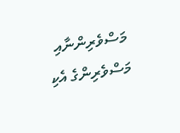މަސްވެރިންނާއި މަސްވެރިންގެ އެކި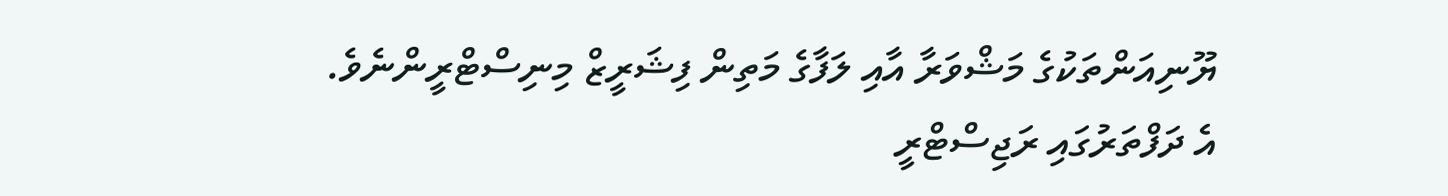ޔޫނިއަންތަކުގެ މަޝްވަރާ އާއި ލަފާގެ މަތިން ފިޝަރީޒް މިނިސްޓްރީންނެވެ. އެ ދަފްތަރުގައި ރަޖިސްޓްރީ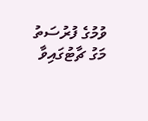ވުމުގެ ފުރުސަތު މަގު ޗާޓުގައިވާ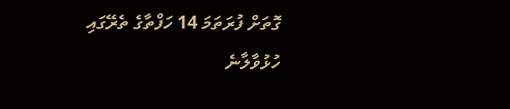ގޮތަށް ފުރަތަމަ 14 ހަފްތާގެ ތެރޭގައި ހުޅުވާލާނެ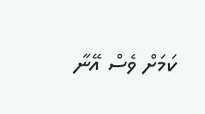ކަމަށް ވެސް އޭނާ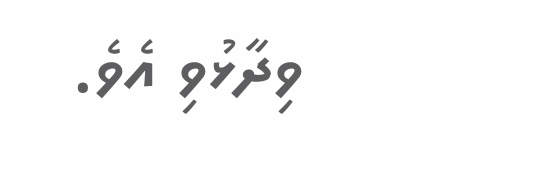ވިދާޅުވި އެވެ.